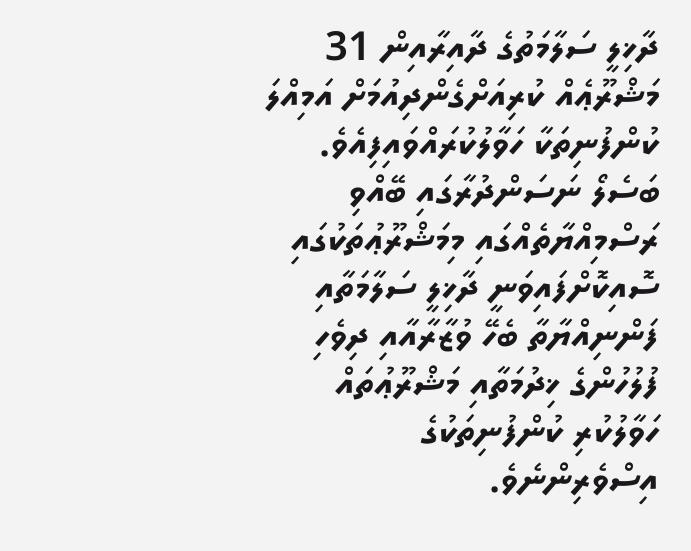ދާޚިލީ ސަލާމަތުގެ ދާއިރާއިން 31 މަޝްރޫޢެއް ކުރިއަށްގެންދިއުމަށް އަމިއްލަ ކުންފުނިތަކާ ހަވާލުކުރައްވައިފިއެވެ.
ބަސެލޯ ނަސަންދުރާގައި ބޭއްވި ރަސްމިއްޔާތެއްގައި މިމަޝްރޫޢުތަކުގައި ސޮއިކޮށްފައިވަނީ ދާޚިލީ ސަލާމަތާއި ފަންނިއްޔާތާ ބެހޭ ވުޒާރާއާއި ދިވެހި ފުލުހުންގެ ޚިދުމަތާއި މަޝްރޫޢުތައް ހަވާލުކުރި ކުންފުނިތަކުގެ އިސްވެރިންނެވެ.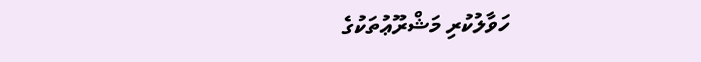ހަވާލުކުރި މަޝްރޫޢުތަކުގެ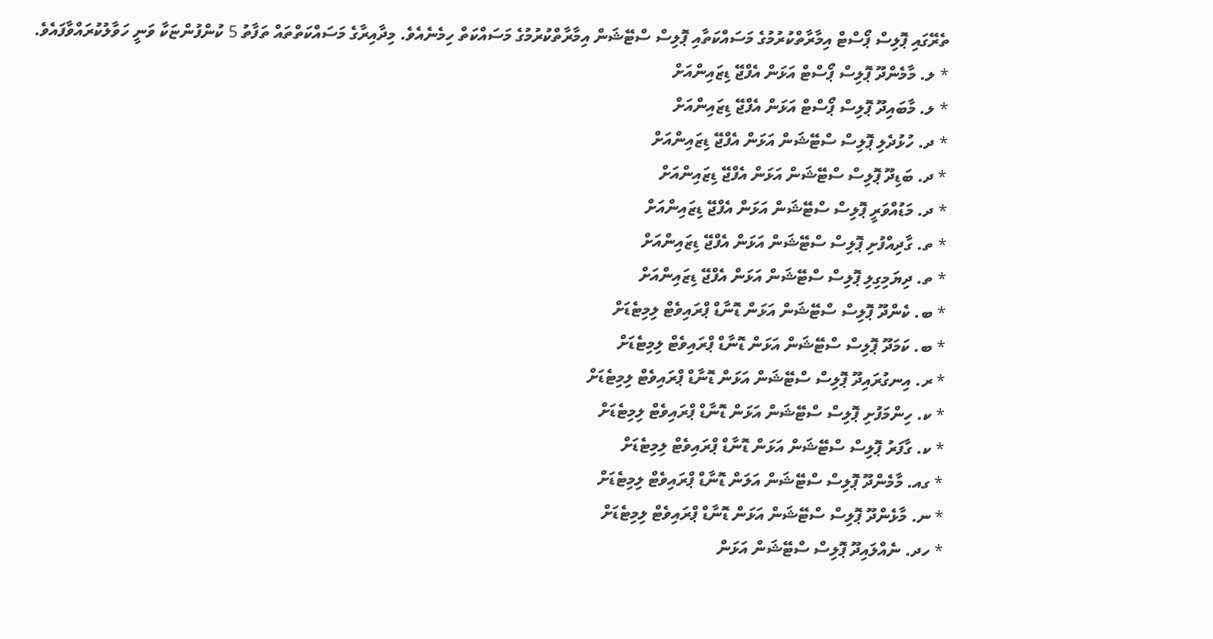ތެރޭގައި ޕޮލިސް ޕޯސްޓް އިމާރާތްކުރުމުގެ މަސައްކަތާއި ޕޮލިސް ސްޓޭޝަން އިމާރާތްކުރުމުގެ މަސައްކަތް ހިމެނެއެވެ. މިދާއިރާގެ މަސައްކަތްތައް ތަފާތު 5 ކުންފުންޏަކާ ވަނީ ހަވާލުކުރައްވާފައެވެ.
* ލ. މާމެންދޫ ޕޮލިސް ޕޯސްޓް އަޅަން އެފްޖޭ ޑިޒައިންއަށް
* ލ. މާބައިދޫ ޕޮލިސް ޕޯސްޓް އަޅަން އެފްޖޭ ޑިޒައިންއަށް
* ދ. ހުޅުދެލި ޕޮލިސް ސްޓޭޝަން އަޅަން އެފްޖޭ ޑިޒައިންއަށް
* ދ. ބަޑިދޫ ޕޮލިސް ސްޓޭޝަން އަޅަން އެފްޖޭ ޑިޒައިންއަށް
* ދ. މަޑުއްވަރީ ޕޮލިސް ސްޓޭޝަން އަޅަން އެފްޖޭ ޑިޒައިންއަށް
* ތ. ގާދިއްފުށި ޕޮލިސް ސްޓޭޝަން އަޅަން އެފްޖޭ ޑިޒައިންއަށް
* ތ. ދިޔަމިގިލި ޕޮލިސް ސްޓޭޝަން އަޅަން އެފްޖޭ ޑިޒައިންއަށް
* ބ. ކެންދޫ ޕޮލިސް ސްޓޭޝަން އަޅަން ޑޮނާޑް ޕްރައިވެޓް ލިމިޓެޑަށް
* ބ. ކަމަދޫ ޕޮލިސް ސްޓޭޝަން އަޅަން ޑޮނާޑް ޕްރައިވެޓް ލިމިޓެޑަށް
* ރ. އިނގުރައިދޫ ޕޮލިސް ސްޓޭޝަން އަޅަން ޑޮނާޑް ޕްރައިވެޓް ލިމިޓެޑަށް
* ކ. ހިންމަފުށި ޕޮލިސް ސްޓޭޝަން އަޅަން ޑޮނާޑް ޕްރައިވެޓް ލިމިޓެޑަށް
* ކ. ގާފަރު ޕޮލިސް ސްޓޭޝަން އަޅަން ޑޮނާޑް ޕްރައިވެޓް ލިމިޓެޑަށް
* ގއ. މާމެންދޫ ޕޮލިސް ސްޓޭޝަން އަލަން ޑޮނާޑް ޕްރައިވެޓް ލިމިޓެޑަށް
* ނ. މާޅެންދޫ ޕޮލިސް ސްޓޭޝަން އަޅަން ޑޮނާޑް ޕްރައިވެޓް ލިމިޓެޑަށް
* ހދ. ނެއްލައިދޫ ޕޮލިސް ސްޓޭޝަން އަޅަން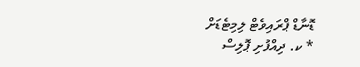ޑޮނާޑް ޕްރައިވެޓް ލިމިޓެޑަށް
* ކ. ދިއްފުށި ޕޮލިސް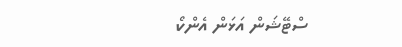ސްޓޭޝަން އަޅަން އެންކޯ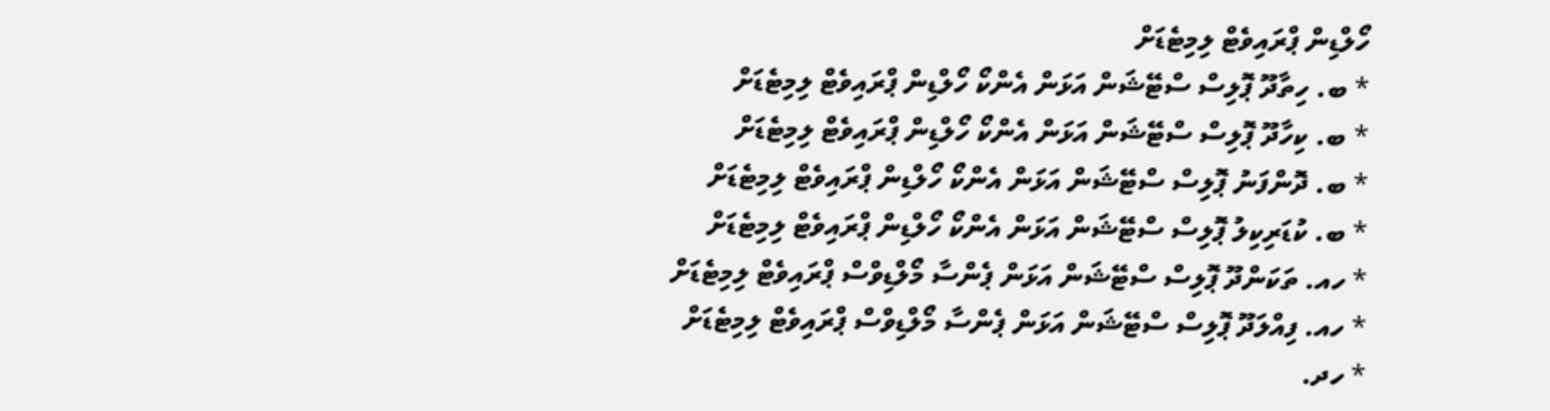ހޯލްޑިން ޕްރައިވެޓް ލިމިޓެޑަށް
* ބ. ހިތާދޫ ޕޮލިސް ސްޓޭޝަން އަޅަން އެންކޯ ހޯލްޑިން ޕްރައިވެޓް ލިމިޓެޑަށް
* ބ. ކިހާދޫ ޕޮލިސް ސްޓޭޝަން އަޅަން އެންކޯ ހޯލްޑިން ޕްރައިވެޓް ލިމިޓެޑަށް
* ބ. ދޮންފަނު ޕޮލިސް ސްޓޭޝަން އަޅަން އެންކޯ ހޯލްޑިން ޕްރައިވެޓް ލިމިޓެޑަށް
* ބ. ކުޑަރިކިލު ޕޮލިސް ސްޓޭޝަން އަޅަން އެންކޯ ހޯލްޑިން ޕްރައިވެޓް ލިމިޓެޑަށް
* ހއ. ތަކަންދޫ ޕޮލިސް ސްޓޭޝަން އަޅަން ޕެންސާ މޯލްޑިވްސް ޕްރައިވެޓް ލިމިޓެޑަށް
* ހއ. ފިއްލަދޫ ޕޮލިސް ސްޓޭޝަން އަޅަން ޕެންސާ މޯލްޑިވްސް ޕްރައިވެޓް ލިމިޓެޑަށް
* ހދ.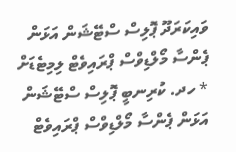ވައިކަރަދޫ ޕޮލިސް ސްޓޭޝަން އަޅަން ޕެންސާ މޯލްޑިވްސް ޕްރައިވެޓް ލިމިޓެޑަށް
* ހދ. ކުރިނބީ ޕޮލިސް ސްޓޭޝަން އަޅަން ޕެންސާ މޯލްޑިވްސް ޕްރައިވެޓް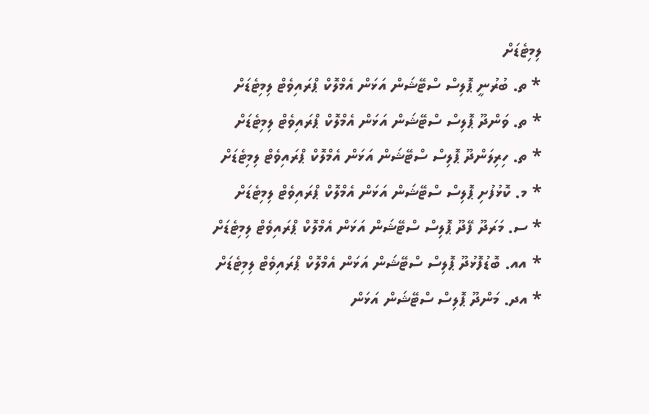ލިމިޓެޑަށް
* ތ. ބުރުނީ ޕޮލިސް ސްޓޭޝަން އަޅަން އެމްލޮކް ޕްރައިވެޓް ލިމިޓެޑަށް
* ތ. ވަންދޫ ޕޮލިސް ސްޓޭޝަން އަޅަން އެމްލޮކް ޕްރައިވެޓް ލިމިޓެޑަށް
* ތ. ހިރިލަންދޫ ޕޮލިސް ސްޓޭޝަން އަޅަން އެމްލޮކް ޕްރައިވެޓް ލިމިޓެޑަށް
* މ. ކޮޅުފުށި ޕޮލިސް ސްޓޭޝަން އަޅަން އެމްލޮކް ޕްރައިވެޓް ލިމިޓެޑަށް
* ސ. މަރަދޫ ފޭދޫ ޕޮލިސް ސްޓޭޝަން އަޅަން އެމްލޮކް ޕްރައިވެޓް ލިމިޓެޑަށް
* އއ. ބޮޑުފޮޅުދޫ ޕޮލިސް ސްޓޭޝަން އަޅަން އެމްލޮކް ޕްރައިވެޓް ލިމިޓެޑަށް
* އދ. މަންދޫ ޕޮލިސް ސްޓޭޝަން އަޅަން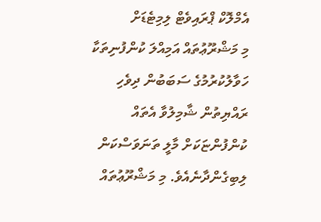އެމްލޮކް ޕްރައިވެޓް ލިމިޓެޑަށް
މި މަޝްރޫޢުތައް އަމިއްލަ ކުންފުނިތަކާ ހަވާލުކުރުމުގެ ސަބަބުން ދިވެހި ރައްޔިތުން ޝާމިލުވާ އެތައް ކުންފުންޏަކަށް މާލީ ތަނަވަސްކަން ލިބިގެންދާނެއެވެ. މި މަޝްރޫޢުތައް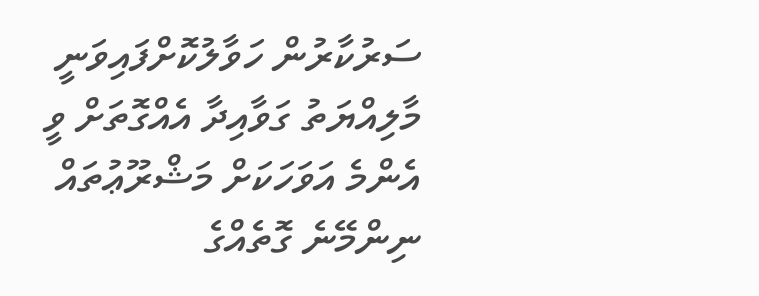ސަރުކާރުން ހަވާލުކޮށްފައިވަނީ މާލިއްޔަތު ގަވާއިދާ އެއްގޮތަށް ވީ އެންމެ އަވަހަކަށް މަޝްރޫޢުތައް ނިންމޭނެ ގޮތެއްގެ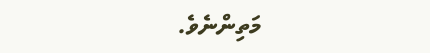މަތިންނެވެ.